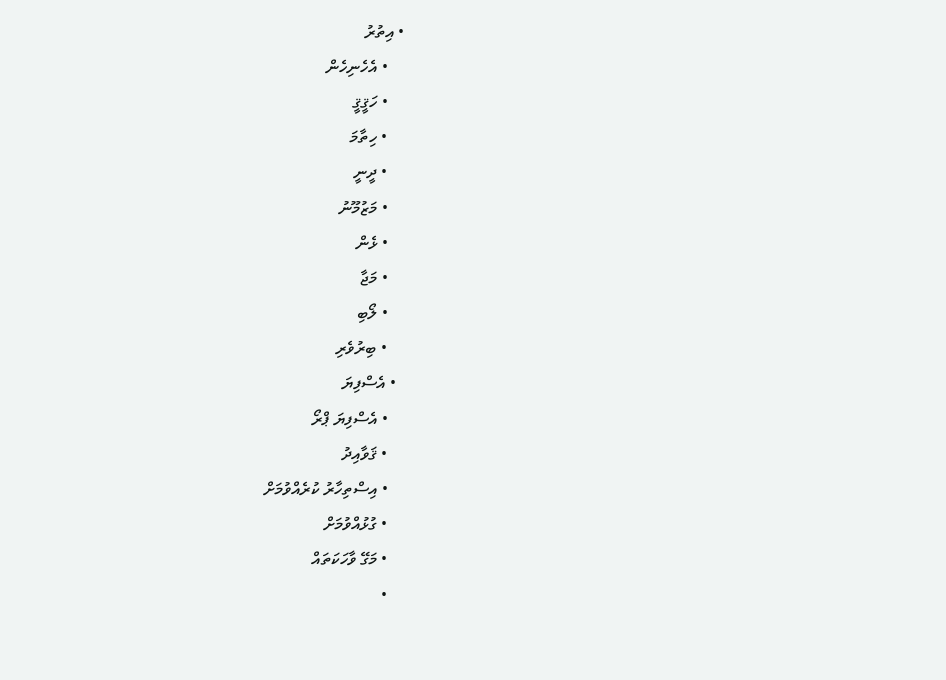• އިތުރު
    • އެހެނިހެން
    • ހަޤީޤީ
    • ހިތާމަ
    • ދީނީ
    • މަޒުމޫނު
    • ޅެން
    • މަޖާ
    • ލޯބި
    • ބިރުވެރި
  • އެސްފިޔަ
    • އެސްފިޔަ ޕްރޯ
    • ޤަވާއިދު
    • އިސްތިހާރު ކުރެއްވުމަށް
    • ގުޅުއްވުމަށް
    • މަގޭ ވާހަކަތައް
    •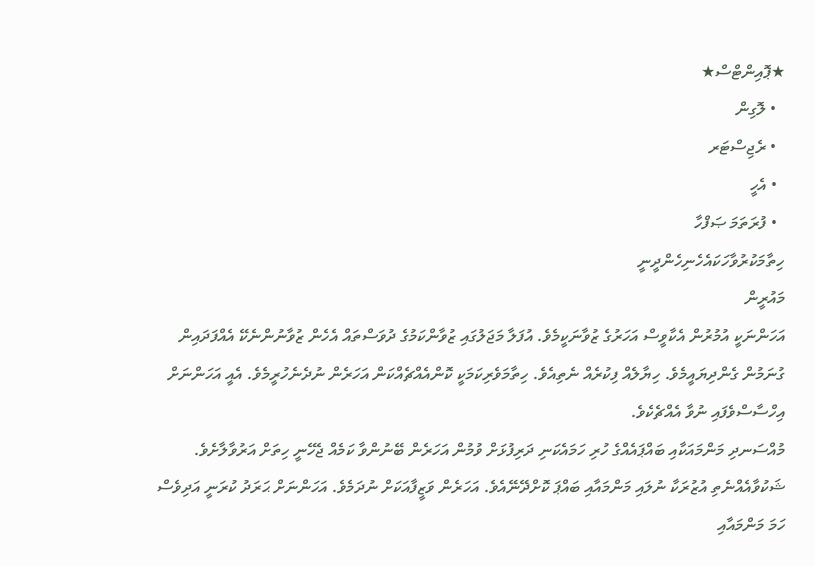★ޕޮއިންޓްސް★
  • ލޮގިން
  • ރެޖިސްޓަރ
  • އެހީ
  • ފުރަތަމަ ޞަފްހާ
ހިތާމަކުރުވާހަކައެހެނިހެންދީނީ
މައުރީން
އަހަންނަކީ އުމުރުން އެކާވީސް އަހަރުގެ ޒުވާނަކީމެވެ. އުފަލާ މަޖަލުގައި ޒުވާންކަމުގެ ދުވަސްތައް އެހެން ޒުވާނުންނެކޭ އެއްފަދައިން ގުނަމުން ގެންދިޔައީމެވެ. ހިޔާލެއް ފިކުރެއް ނެތިއެވެ. ހިތާމަވެރިކަމަކީ ކޮންއެއްޗެއްކަން އަހަރެން ނުދެނެހުރީމެވެ. އެއީ އަހަންނަށް އިހްސާސްވެފައި ނުވާ އެއްޗެކެވެ.
މުއްސަނދި މަންމައަކާއި ބައްޕައެއްގެ ހުރި ހަމައެކަނި ދަރިފުޅަށް ވުމުން އަހަރެން ބޭނުންވާ ކަމެއް ޖެހޭނީ ހިތަށް އަރުވާލާށެވެ. ޝަކުވާއެއްނެތި އުޒުރަކާ ނުލައި މަންމައާއި ބައްޕަ ކޮށްދޭނޭއެވެ. އަހަރެން ވަޒީފާއަކަށް ނުދަމެވެ. އަހަންނަށް ޙަރަދު ކުރަނީ އަދިވެސް ހަމަ މަންމައާއި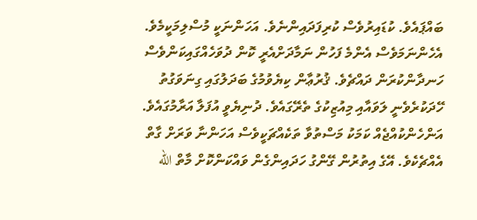ބައްޕައެވެ. ކުޑައިރުވެސް ކުރިފަދައިންނެވެ. އަހަންނަކީ މުސްލިމަކީމެވެ.
އެހެންނަމަވެސް އެންމެ ފަހުން ނަމާދަށްއެރީ ކޮން ދުވަހެއްގައިކަންވެސް ހަނދާންކުރަން ދައްޗެވެ. ޤުރުޢާން ކިޔެވުމުގެ ބަދަލުގައި ގިނަވަގުތު ހޭދަކުރެވެނީ ލަވައާއި މިއުޒިކުގެ ތެރޭގައެވެ. ދުނިޔެވީ އުފަލާ އަރާމުގައެވެ. އަންހެންކުއްޖެއް ކަމަކު މަސްތުވާ ތަކެއްޗަކީވެސް އަހަންނާ ވަރަށް ގާތް އެއްޗެކެވެ. އޭގެ އިތުރުން ގޭންގު ހަދައިންގެން ވައްކަންކޮށް މާތް الله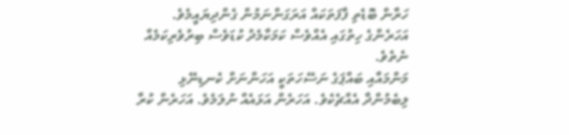ހަރާން ބޮޑެތި ފާފަތަކައް އަރަގަންނަމުން ގެންދިޔައީމެވެ. އަހަރެންގެ ހިތުގައި އެއްވެސް ކަމަކާމެދު ކުޑަވެސް ބިރުވެރިކަމެއް ނެތެވެ.
މަންމައާއި ބައްޕަގެ ނަސޭހަތަކީ އަހަންނަށް ކެނޑިނޭޅި ލިބެމުންދާ އެއްޗެކެވެ. އަހަރެން އަޅައެއް ނުލަމެވެ. އަހަރެން ކުރާ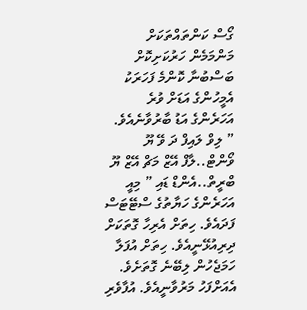ގޯސް ކަންތައްތަކަށް މަންމަމެން ހަރުކަށިކޮށް ބަސްބުނާ ކޮންމެ ފަހަރަކު އެމީހުންގެ އަޑަށް ވުރެ އަހަރެންގެ އަޑު ބާރުވާނެއެވެ.
” ލިވް ލައިފް ދަ ވޭ ޔޫ ވޯންޓް..ލާފް އޭޒް މަޗް އޭޒް ޔޫ ބްރީތް..އެންޑް ޑައި ” މިއީ އަހަރެންގެ ހަޔާތުގެ ސްޓޭޓަސް ފަދައެވެ. ހިތަށް އެރިހާ ގޮތަކަށް ދިރިއުޅޭނީއެވެ. ހިތަށް އުފަލާ ހަމަޖެހުން ލިބޭނެ ގޮތަށެވެ. އެއަށްފަހު މަރުވާނީއެވެ. އުފާވެރި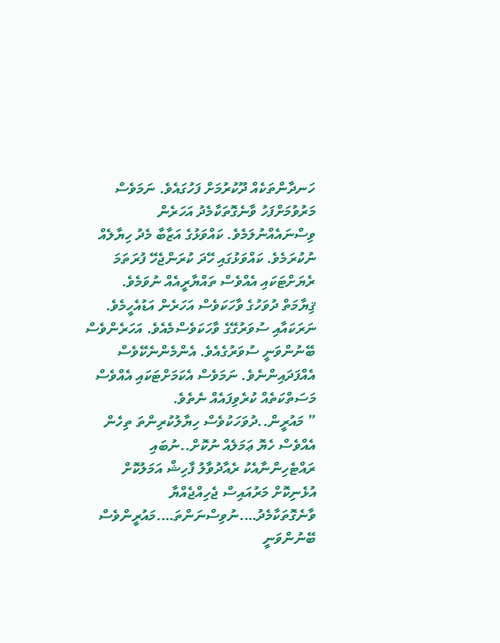ހަނދާންތަކެއް ދޫކުރުމަށް ފަހުގައެވެ. ނަމަވެސް މަރުވުމަށްފަހު ވާނެގޮތަކާމެދު އަހަރެން ވިސްނައެއްނުލަމެވެ. ކައްވަޅުގެ އަޒާބާ މެދު ހިޔާލެއް ނުކުރަމެވެ. ކައްވަޅުގައި ހޭދަ ކުރަންޖެހޭ ފުރަތަމަ ރެޔަށްޓަކައި އެއްވެސް ތައްޔާރީއެއް ނުވަމެވެ.
ޤިޔާމަތް ދުވަހުގެ ވާހަކަވެސް އަހަރެން އަޑުއެހީމެވެ. ނަރަކައާއި ސުވަރުގޭގެ ވާހަކަވެސްމެއެވެ. އަހަރެންވެސް ބޭނުންވަނީ ސުވަރުގެއެވެ. އެންމެންނެކޭވެސް އެއްފަދައިންނެވެ. ނަމަވެސް އެކަމަށްޓަކައި އެއްވެސް މަސަތްކަތެއް ކުރެވިފައެއް ނެތެވެ.
” މައުރީން..ދުވަހަކުވެސް ހިޔާލުކުރިންތަ ތިހެން އެއްވެސް ހެޔޮ ޢަމަލެއް ނުކޮށް..ނުބައި ރައްޓެހިންނާއެކު ރެއާދުވާލު ފާހިޝް އަމަލުކޮށް އުޅެނިކޮށް މަރުއައިސް ޖެހިއްޖެއްޔާ ވާނެގޮތަކާމެދު….ނުވިސްނަންތަ….މައުރީންވެސް ބޭނުންވަނީ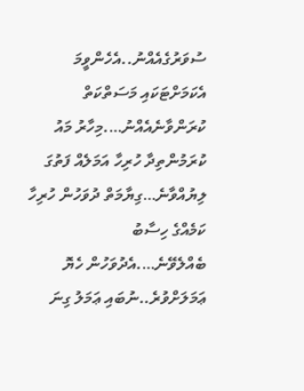ސުވަރުގެއެއްނު..އެހެންވީމަ އެކަމަށްޓަކައި މަސަތްކަތް ކުރަންވާނެއެއްނު….މިހާރު މައު ކުރަމުންތިދާ ހުރިހާ އަމަލެއް ފަތުގަ ލިޔުއްވާނެ…ގިޔާމަތް ދުވަހުން ހުރިހާ ކަމެއްގެ ހިސާބު ބެއްލެވޭނެ….އެދުވަހުން ހެޔޮ ޢަމަލަށްވުރެ..ނުބައި ޢަމަލު ގިނަ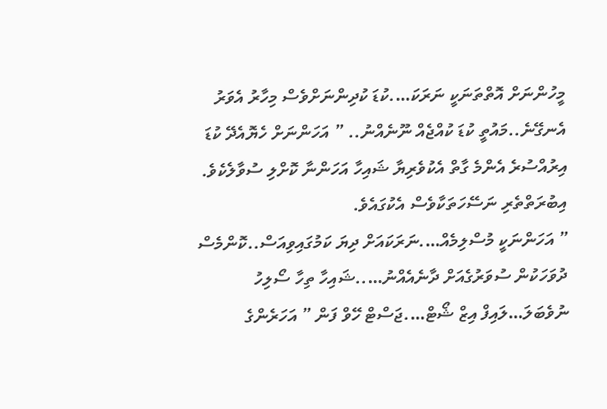މީހުންނަށް އޮތްތަނަކީ ނަރަކަ….ކުޑަ ކުދިންނަށްވެސް މިހާރު އެވަރު އެނގޭނެ..މައުތީ ކުޑަ ކުއްޖެއް ނޫނެއްނު.. ” އަހަންނަށް ހެޔޮއެދޭ ކުޑަ އިރުއްސުރެ އެންމެ ގާތް އެކުވެރިޔާ ޝައިހާ އަހަންނާ ކޮށްލި ސުވާލެކެވެ. އިބުރަތްތެރި ނަސޭހަތަކާވެސް އެކުގައެވެ.
” އަހަންނަކީ މުސްލިމެއް….ނަރަކައަށް ދިޔަ ކަމުގައިވިއަސް..ކޮންމެސް ދުވަހަކުން ސުވަރުގެއަށް ދާނެއެއްނު…..ޝައިހާ ތިހާ ސޯލިހު ނުވެބަލަ…ލައިފް އިޒް ޝޯޓް….ޖަސްޓް ހޭވް ފަން ” އަހަރެންގެ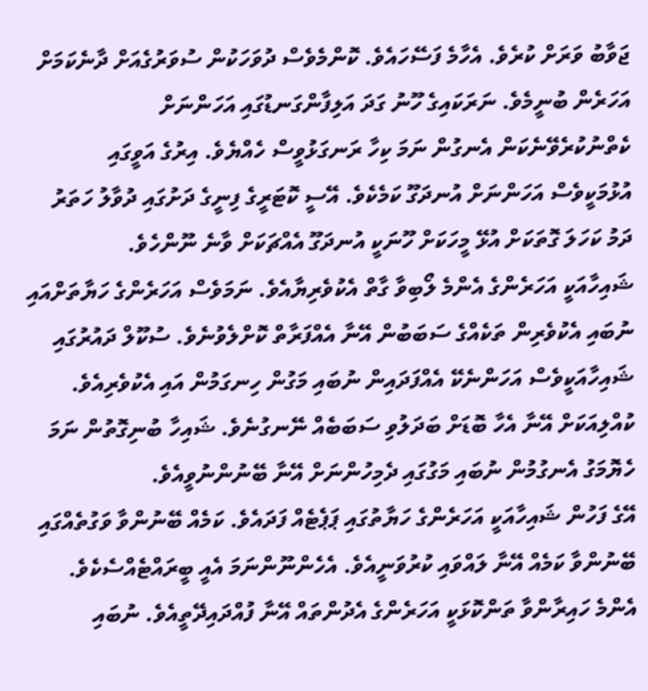ޖަވާބު ވަރަށް ކުރެވެ. އެހާމެ ފަސޭހައެވެ. ކޮންމެވެސް ދުވަހަކުން ސުވަރުގެއަށް ދާނެކަމަށް އަހަރެން ބުނީމެވެ. ނަރަކައިގެ ހޫނު ގަދަ އަލިފާންގަނޑުގައި އަހަންނަށް ކެތްނުކުރެވޭނެކަން އެނގުން ނަމަ ކިހާ ރަނގަޅުވީސް ހެއްޔެވެ. އިރުގެ އަވީގައި އުޅުމަކީވެސް އަހަންނަށް އުނދަގޫ ކަމެކެވެ. އޭސީ ކޮޓަރީގެ ފިނީގެ ދަށުގައި ދުވާލު ހަތަރު ދަމު ކަހަލަ ގޮތަކަށް އުޅޭ މީހަކަށް ހޫނަކީ އުނދަގޫ އެއްޗަކަށް ވާނެ ނޫންހެވެ.
ޝައިހާއަކީ އަހަރެންގެ އެންމެ ލޯބިވާ ގާތް އެކުވެރިޔާއެވެ. ނަމަވެސް އަހަރެންގެ ހަޔާތަށްއައި ނުބައި އެކުވެރިން ތަކެއްގެ ސަބަބުން އޭނާ އެއްފަރާތް ކޮށްލެވުނެވެ. ސުކޫލް ދައުރުގައި ޝައިހާއަކީވެސް އަހަންނެކޭ އެއްފަދައިން ނުބައި މަގުން ހިނގަމުން އައި އެކުވެރިއެވެ. ކުއްލިއަކަށް އޭނާ އެހާ ބޮޑަށް ބަދަލުވި ސަބަބެއް ނޭނގުނެވެ. ޝައިހާ ބުނިގޮތުން ނަމަ ހެޔޮމަގު އެނގުމުން ނުބައި މަގުގައި ދެމިހުންނަށް އޭނާ ބޭނުންނުވީއެވެ.
އޭގެ ފަހުން ޝައިހާއަކީ އަހަރެންގެ ހަޔާތުގައި ޕަޕެޓެއް ފަދައެވެ. ކަމެއް ބޭނުންވާ ވަގުތެއްގައި ބޭނުންވާ ކަމެއް އޭނާ ލައްވައި ކުރުވަނީއެވެ. އެހެންނޫންނަމަ އެއީ ބީރައްޓެއްސެކެވެ. އެންމެ ހައިރާންވާ ތަންކޮޅަކީ އަހަރެންގެ އެދުންތައް އޭނާ ފުއްދައިދޭތީއެވެ. ނުބައި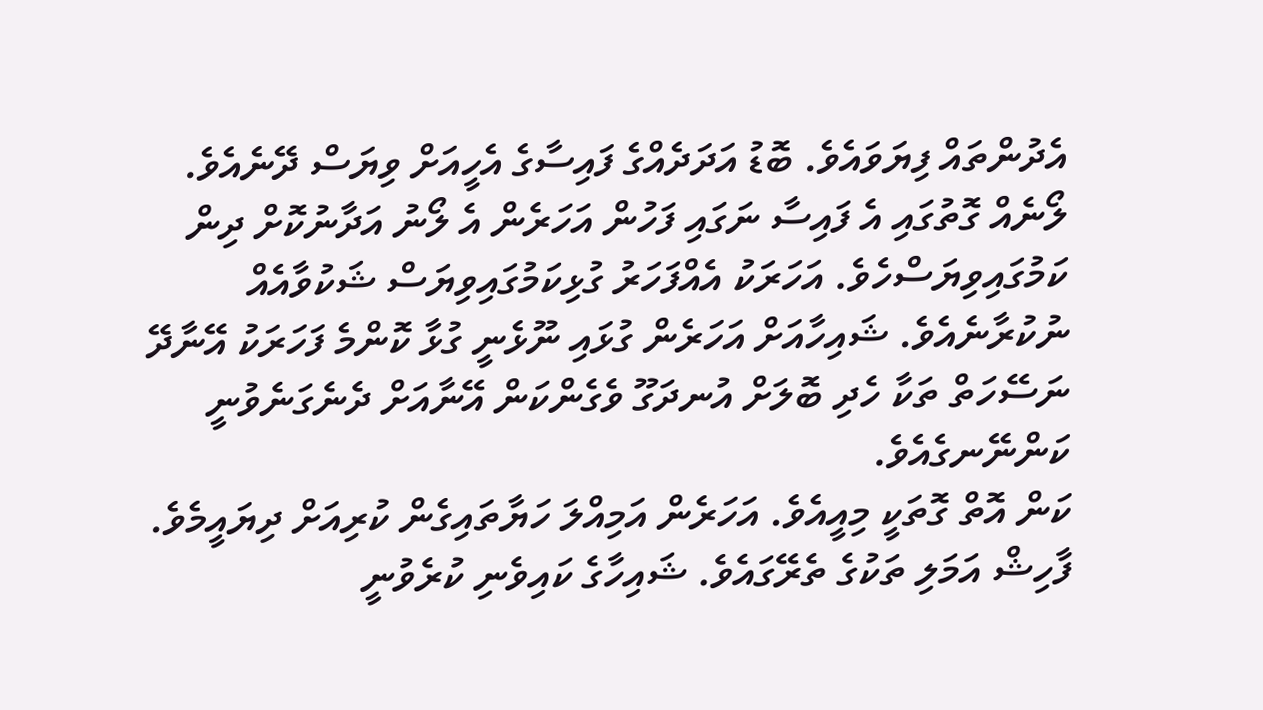އެދުންތައް ފިޔަވައެވެ. ބޮޑު އަދަދެއްގެ ފައިސާގެ އެހީއަށް ވިޔަސް ދޭނެއެވެ. ލޯނެއް ގޮތުގައި އެ ފައިސާ ނަގައި ފަހުން އަހަރެން އެ ލޯނު އަދާނުކޮށް ދިން ކަމުގައިވިޔަސްހެވެ. އަހަރަކު އެއްފަހަރު ގުޅިކަމުގައިވިޔަސް ޝަކުވާއެއް ނުކުރާނެއެވެ. ޝައިހާއަށް އަހަރެން ގުޅައި ނޫޅެނީ ގުޅާ ކޮންމެ ފަހަރަކު އޭނާދޭ ނަސޭހަތް ތަކާ ހެދި ބޮލަށް އުނދަގޫ ވެގެންކަން އޭނާއަށް ދެނެގަނެވުނީ ކަންނޭނގެއެވެ.
ކަން އޮތް ގޮތަކީ މިއީއެވެ. އަހަރެން އަމިއްލަ ހަޔާތައިގެން ކުރިއަށް ދިޔައީމެވެ. ފާހިޝް އަމަލި ތަކުގެ ތެރޭގައެވެ. ޝައިހާގެ ކައިވެނި ކުރެވުނީ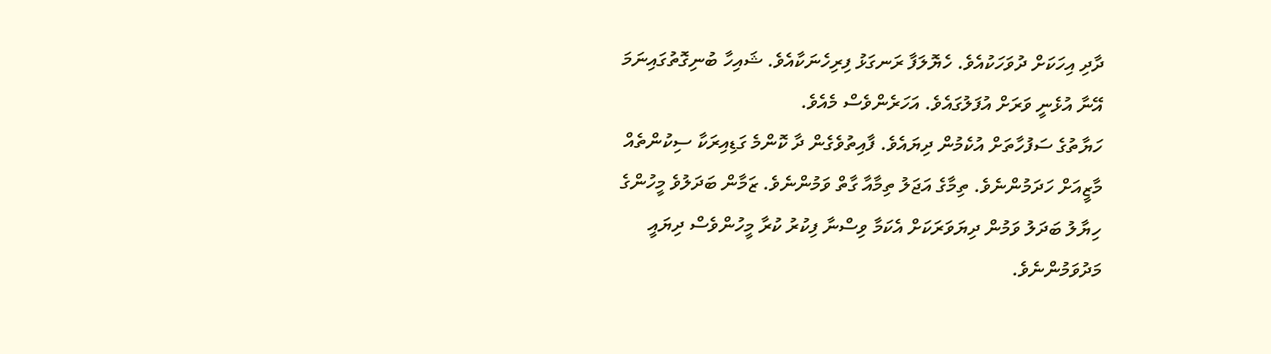ދާދި އިހަކަށް ދުވަހަކުއެވެ. ހެޔޮލަފާ ރަނގަޅު ފިރިހެނަކާއެވެ. ޝައިހާ ބުނިގޮތުގައިނަމަ އޭނާ އުޅެނީ ވަރަށް އުފަލުގައެވެ. އަހަރެންވެސް މެއެވެ.
ހަޔާތުގެ ސަފުހާތަށް އުކެމުން ދިޔައެވެ. ފާއިތުވެގެން ދާ ކޮންމެ ގަޑިއިރަކާ ސިކުންތެއް މާޒީއަށް ހަދަމުންނެވެ. ތިމާގެ އަޖަލު ތިމާއާ ގާތް ވަމުންނެވެ. ޒަމާން ބަދަލުވެ މީހުންގެ ހިޔާލު ބަދަލު ވަމުން ދިޔަވަރަކަށް އެކަމާ ވިސްނާ ފިކުރު ކުރާ މީހުންވެސް ދިޔައީ މަދުވަމުންނެވެ.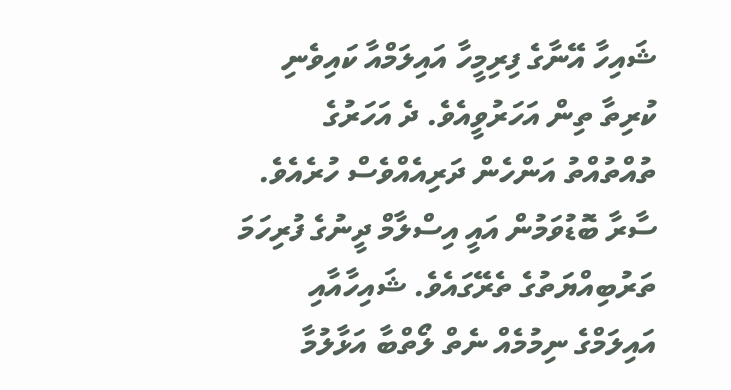ޝައިހާ އޭނާގެ ފިރިމީހާ އައިލަމްއާ ކައިވެނި ކުރިތާ ތިން އަހަރުވީއެވެ. ދެ އަހަރުގެ ތުއްތުއްތު އަންހެން ދަރިއެއްވެސް ހުރެއެވެ. ސާރާ ބޮޑުވަމުން އައީ އިސްލާމް ދީނުގެ ފުރިހަމަ ތަރުބިއްޔަތުގެ ތެރޭގައެވެ. ޝައިހާއާއި އައިލަމްގެ ނިމުމެއް ނެތް ލޯތްބާ އަޅާލުމާ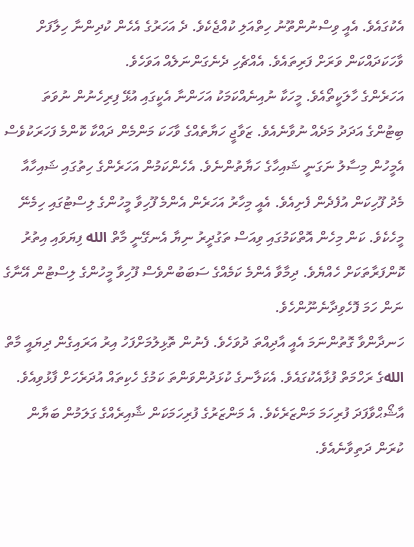އެކުގައެވެ. އެއީ ވިސްނުންތޫނު ހިތްއަލި ކުއްޖެކެވެ. ދެ އަހަރުގެ އެހެން ކުދިންނާ ހިލާފަށް ވާހަކަދައްކަން ވަރަށް ފަރިތައެވެ. އެއްޗެހި ދެނެގަންނަލެއް އަވަހެވެ.
އަހަރެންގެ ހާލަކީތޯއެވެ. މީހަކާ ނުއިނެއްކަމަކު އަހަންނާ އެކީގައި އުޅޭ ފިރިހެނުން ނުވަތަ ބިޓުންގެ އަދަދު މަދެއް ނުވާނެއެވެ. ޒަވާޖީ ހަޔާތެއްގެ ވާހަކަ މަންމެން ދައްކާ ކޮންމެ ފަހަރަކުވެސް އެމީހުން މިސާލު ނަގަނީ ޝައިހާގެ ހަޔާތުންނެވެ. އެހެންކަމުން އަހަރެންގެ ހިތުގައި ޝައިހާއާ މެދު ފޫހިކަން އުފެދެން ފެށިއެވެ. އެއީ މިހާރު އަހަރެން އެންމެ ފޫހިވާ މީހުންގެ ލިސްޓުގައި ހިމެނޭ މީހެކެވެ. ކަން މިހެން އޮތްކަމުގައި ވިއަސް ތަގުދީރު ނިޔާ އެނގޭނީ މާތް الله ފިޔަވައި އިތުރު ކޮންފަރާތަކަށް ހެއްޔެވެ. ދިމާވާ އެންމެ ކަމެއްގެ ސަބަބުންވެސް ފޫހިވާ މީހުންގެ ލިސްޓުން އޭނާގެ ނަން ހަމަ ފޮހެވިދާނެނޫންހެވެ.
ހަނދާންވާ ގޮތުންނަމަ އެއީ އާދިއްތަ ދުވަހެވެ. ފެނުން ތޮޅިލުމަށްފަހު އިރު އަރައިގެން ދިޔައީ މާތް اللهގެ ރަހްމަތް ފުޅާއެކުގައެވެ. އެކަލާނގެ ކުޅަދުންވަންތަ ކަމުގެ ހެކިތައް އުދަރެހަށް ފާޅުވިއެވެ. އާޝޯޙްވާފަދަ ފުރިހަމަ މަންޒަރެކެވެ. އެ މަންޒަރުގެ ފުރިހަމަކަން ޝާއިރެއްގެ ގަލަމުން ބަޔާން ކުރަން ދަތިވާނެއެވެ.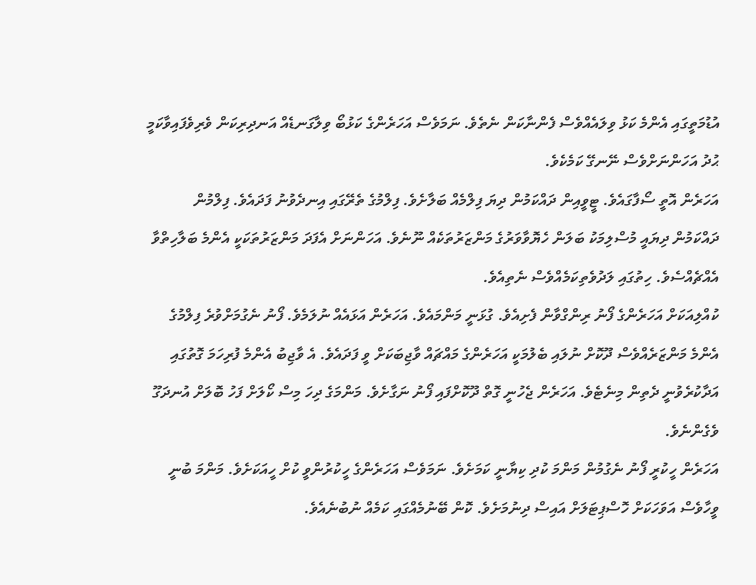އުޑުމަތީގައި އެންމެ ކަޅު ވިލައެއްވެސް ފެންނާކަން ނެތެވެ. ނަމަވެސް އަހަރެންގެ ކަޅުބޯ ވިލާގަނޑެއް އަނދިރިކަން ވެރިވެފައިވާކަމީ ޙުދު އަހަންނަށްވެސް ނޭނގޭ ކަމެކެވެ.
އަހަރެން އޮތީ ސޯފާގައެވެ. ޓީވީއިން ދައްކަމުން ދިޔަ ފިލްމެއް ބަލާށެވެ. ފިލްމުގެ ތެރޭގައި އިނދެވުނު ފަދައެވެ. ފިލްމުން ދައްކަމުން ދިޔައީ މުސްލިމަކު ބަލަން ހެޔޮވާވަރުގެ މަންޒަރުތަކެއް ނޫނެވެ. އަހަންނަށް އެފަދަ މަންޒަރުތަކަކީ އެންމެ ބަލާހިތްވާ އެއްޗެއްސެވެ. ހިތުގައި ލަދުވެތިކަމެއްވެސް ނެތިއެވެ.
ކުއްލިއަކަށް އަހަރެންގެ ފޯނު ރިންގްވާން ފެށިއެވެ. ގުޅަނީ މަންމައެވެ. އަހަރެން އަޅައެއް ނުލަމެވެ. ފޯނު ނެގުމަށްވުރެ ފިލްމުގެ އެންމެ މަންޒަރެއްވެސް ދޫކޮށް ނުލައި ބެލުމަކީ އަހަރެންގެ މައްޗައް ވާޖިބަކަށް ވީ ފަދައެވެ. އެ ވާޖިބު އެންމެ ފުރިހަމަ ގޮތުގައި އަދާކުރެވުނީ ދެތިން މިނެޓެވެ. އަހަރެން ޖެހުނީ ގޮތް ދޫކޮށްފައި ފޯނު ނަގާށެވެ. މަންމަގެ ދިހަ މިސް ކޯލަށް ފަހު ބޮލަށް އުނދަގޫ ވެގެންނެވެ.
އަހަރެން ހީކުރީ ފޯނު ނެގުމުން މަންމަ ކުދި ކިޔާނީ ކަމަށެވެ. ނަމަވެސް އަހަރެންގެ ހީކުރުންވީ ކުށް ހީއަކަށެވެ. މަންމަ ބުނީ ވީހާވެސް އަވަހަކަށް ހޮސްޕިޓަލަށް އައިސް ދިނުމަށެވެ. ކޮން ބޭނުމެއްގައި ކަމެއް ނުބުނެއެވެ.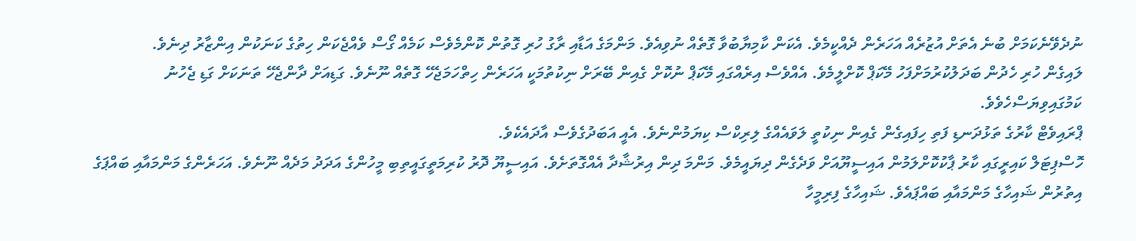ނުދެވޭނެކަމަށް ބުނެ އެތަށް އުޒުރެއް އަހަރެން ދެއްކީމެވެ. އެކަން ކާމިޔާބުވާ ގޮތެއް ނުވިއެވެ. މަންމަގެ އަޑާއި ރާގު ހުރި ގޮތުން ކޮންމެވެސް ކަމެއް ގޯސް ވެއްޖެކަން ހިތުގެ ކަނަކުން އިންޒާރު ދިނެވެ.
ލައިގެން ހުރި ހެދުން ބަދަލުކުރުމަށްފަހު މޭކަޕް ކޮށްލީމެވެ. އެއްވެސް އިރެއްގައި މޭކަޕް ނުކޮށް ގެއިން ބޭރަށް ނިކުތުމަކީ އަހަރެން ހިތްހަމަޖެހޭ ގޮތެއް ނޫނެވެ. ގަޑިއަށް ދާންޖެހޭ ތަނަކަށް ގަޑި ޖެހުނު ކަމުގައިވިޔަސްހެވެވެ.
ޕްރައިވެޓް ކާރުގެ ތަޅުދަނޑި ފަތި ހިފައިގެން ގެއިން ނިކުތީ ލަވައެއްގެ ލިރިކްސް ކިޔަމުންނެވެ. އެއީ އަބަދުގެވެސް އާދައެކެވެ.
ހޮސްޕިޓަލް ކައިރީގައި ކާރު ޕާކުކޮށްލަމުން އައިސީޔޫއަށް ވަދެގެން ދިޔައީމެވެ. މަންމަ ދިން އިރުޝާދާ އެއްގޮތަށެވެ. އައިސީޔޫ ދޮރު ކުރިމަތީގައީތިބި މީހުންގެ އަދަދު މަދެއް ނޫނެވެ. އަހަރެންގެ މަންމައާއި ބައްޕަގެ އިތުރުން ޝައިހާގެ މަންމައާއި ބައްޕައެވެ. ޝައިހާގެ ފިރިމީހާ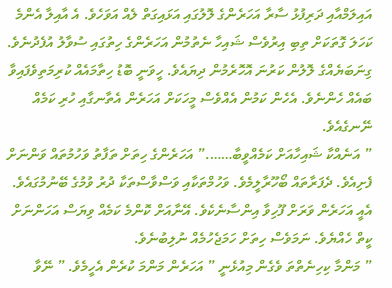އައިލަމްއާއި ދަރިފުޅު ސާރާ އަހަރެންގެ ލޮލުގައި އަޅައިގަތް ލެއް އަވަހެވެ. އެ އާއިލާ އެންމެ ކަހަލަ ގޮތަކަށް ތިބި އިރުވެސް ޝައިހާ ނެތުމުން އަހަރެންގެ ހިތުގައި ސުވާލު އުފެދުނެވެ. ގިނަބަޔެއްގެ ލޮލުން ކަރުނަ އޮހޮރެމުން ދިޔައެވެ. ހީވަނީ ބޮޑު ހިތާމައެއް ކުރިމަތިވެފައިވާ ބައެއް ހެންނެވެ. އެހެން ކަމުން އެއްވެސް މީހަކަށް އަހަރެން އެތާނގާއި ހުރި ކަމެއް ނޭނގެއެވެ.
” އަނެއްކާ ޝައިހާއަށް ކަމެއްވީބާ…….” އަހަރެންގެ ހިތަށް ތަފާތު ވަހުމުތައް ވަންނަށް ފެށިއެވެ. ދެފަރާތައް ބޯހޫރާލީމެވެ. ވަހުމްތަކާއި ވަސްވާސްތަކާ ދުރު ވުމުގެ ބޭނުމުގައެވެ. އެއީ އަހަރެން ވަރަށް ފޫހިވާ އިންސާނެކެވެ. އޭނާއަށް ކޮންމެ ކަމެއް ވިޔަސް އަހަންނަށް ކީތް ހެއްޔެވެ. ނަމަވެސް ހިތަށް ހަމަޖެހުމެއް ނުލިބުނެވެ.
” މަންމާ ކިހިނެތްތަ ވެގެން މިއުޅެނީ ” އަހަރެން މަންމަ ކުރެން އެހީމެވެ. ” ނޭވާ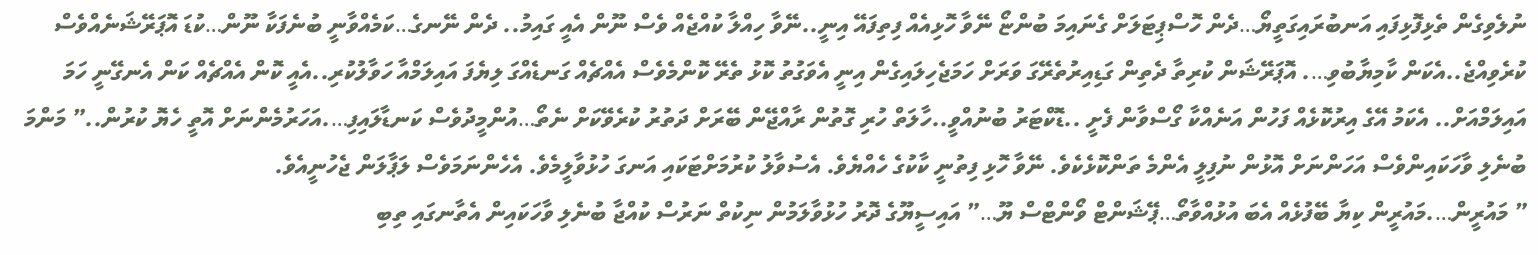ނުލެވިގެން ތެޅިފޮޅިފައި އަނބުރައިގަތީޔޯ…ދެން ހޮސްޕިޓަލަށް ގެނައިމަ ބުންޏޯ ނޭވާ ހޮޅިއެއް ފިތިފައޭ އިނީ..ނޭވާ ހިއްލާ ކުއްޖެއް ވެސް ނޫން އެއީ ގައިމު.. ދެން ނޭނގެ…ކަމެއްވާނީ ބުނެފަކާ ނޫން…ކުޑަ އޮޕަރޭޝަނެއްވެސް ކުރެވިއްޖެ..އެކަން ކާމިޔާބުވި…. އޮޕަރޭޝަން ކުރިތާ ދެތިން ގަޑިއިރުތެރޭގަ ވަރަށް ހަމަޖެހިލައިގެން އިނީ އެވަގުތު ކޮޅު ތެރޭ ކޮންމެވެސް އެއްޗެއް ގަނޑެއްގަ ލިޔެފަ އައިލަމްއާ ހަވާލުކުރި..އެއީ ކޮން އެއްޗެއް ކަން އެނގޭނީ ހަމަ އައިލަމްއަށް.. އެކަމު އޭގެ އިރުކޮޅެއް ފަހުން އަނެއްކާ ގޯސްވާން ފެށީ ..ޑޮކްޓަރު ބުނުއްވީ..ހާލަތް ހުރި ގޮތުން ރާއްޖޭން ބޭރަށް ދަތުރު ކުރެވޭކަށް ނެތޯ…އުންމީދުވެސް ކަނޑާލައިފި….އަހަރުމެންނަށް އޮތީ ހެޔޮ ކުރުން..” މަންމަ ބުނެލި ވާހަކައިންވެސް އަހަންނަށް އޮޅުން ނުފިލީ އެންމެ ތަންކޮޅެކެވެ. ނޭވާ ހޮޅި ފިތުނީ ކާކުގެ ހެއްޔެވެ. އެސުވާލު ކުރުމަށްޓަކައި އަނގަ ހުޅުވާލީމެވެ. އެހެންނަމަވެސް ލަޕާލަން ޖެހުނީއެވެ.
” މައުރީން….މައުރީން ކިޔާ ބޭފުޅެއް އެބަ އުޅުއްވާތޯ…ޕޭޝަންޓް ވޯންޓްސް ޔޫ…” އައިސީޔޫގެ ދޮރު ހުޅުވާލަމުން ނިކުތް ނަރުސް ކުއްޖާ ބުނެލި ވާހަކައިން އެތާނގައި ތިބި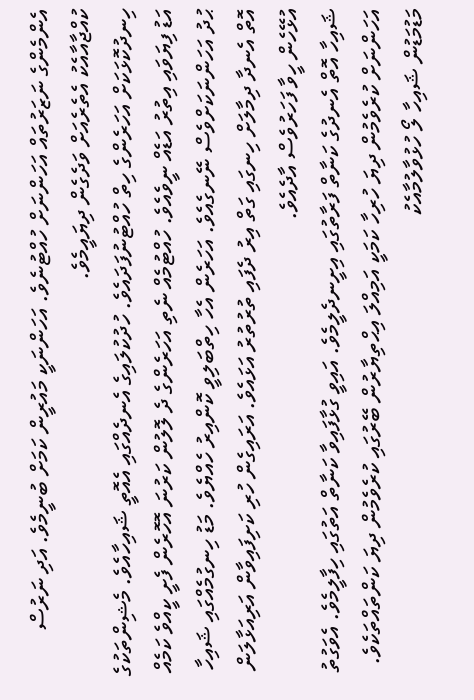އެންމެންގެ ނަޒަރުތައް އަހަންނަށް ހުއްޓުނެވެ. އަހަންނަކީ މައުރީން ކަމަށް ބުނީމެވެ. އަދި ނަރުސް ކުއްޖާއާއެކު އެތެރެއަށް ވަދެގެން ދިޔައީމެވެ.
ހިނދުކޮޅަކަށް އަހަރެންގެ ހިތް ހުއްޓުނުފަދައެވެ. ހުދުކުލައިގެ އެނދެއްގައި އެއޮތީ ޝައިހާއެވެ. މެޝިންތަކުގެ އަޑު ފިޔަވައި އިތުރު އަޑެއް ނީވެއެވެ. ހުއްޓުމެއް ނެތި އަހަރެންގެ ދެ ލޮލުން ކަރުނަ އޮހޮރެން ފެށީ ކީއްވެ ކަމެއް ޙުދު އަހަންނަކަށްވެސް ނޭނގެއެވެ. އަހަރެން އެހާ ހިތްބަލިވީ ކޮންއިރު ހެއްޔެވެ. މަޑު ހިނގުމެއްގައި ޝައިހާ އޮތް އެނދާ ދިމާލަށް ހިނގައި ގަތް އިރު ދެފައި ތުރުތުރު އަޅައެވެ. އަރައިގެން ހުރި ކަށިފައިވާން އަރިއަޅާލަން އުޅޭހެން ހީވާ ފަހަރުވެސް އާދެއެވެ.
ޝައިހާ އޮތް އެނދުގެ ކަނާތް ފަރާތުގައި އިށީނދެލީމެވެ. އައިވީ ގުޅާފައިވާ ކަނާތް އަތުގައި ހިފާލީމެވެ. އެވަގުތު އަހަންނަށް ކުރެވެމުން ދިޔަ ހުރިހާ ކަމަކީ އަމިއްލަ އިޙްތިޔާރުން ބޭރުގައި ކުރެވެމުން ދިޔަ ކަންތައްތަކެވެ. މަޑުމަޑުން ޝައިހާ ލޯ ހުޅުވާލުމާއެކު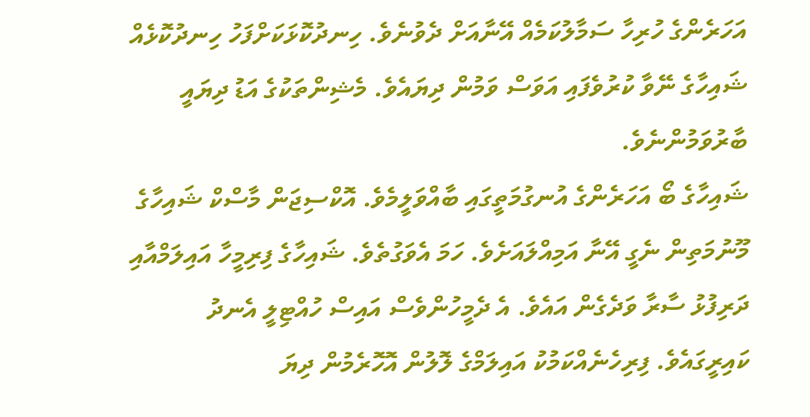އަހަރެންގެ ހުރިހާ ސަމާލުކަމެއް އޭނާއަށް ދެވުނެވެ. ހިނދުކޮޅަކަށްފަހު ހިނދުކޮޅެއް ޝައިހާގެ ނޭވާ ކުރުވެފައި އަވަސް ވަމުން ދިޔައެވެ. މެޝިންތަކުގެ އަޑު ދިޔައީ ބާރުވަމުންނެވެ.
ޝައިހާގެ ބޯ އަހަރެންގެ އުނގުމަތީގައި ބާއްވަލީމެވެ. އޮކްސިޖަން މާސްކް ޝައިހާގެ މޫނުމަތިން ނެގީ އޭނާ އަމިއްލައަށެވެ. ހަމަ އެވަގުތެވެ. ޝައިހާގެ ފިރިމީހާ އައިލަމްއާއި ދަރިފުޅު ސާރާ ވަދެގެން އައެވެ. އެ ދެމީހުންވެސް އައިސް ހުއްޓިލީ އެނދު ކައިރީގައެވެ. ފިރިހެނެއްކަމުކު އައިލަމްގެ ލޮލުން އޮހޮރެމުން ދިޔަ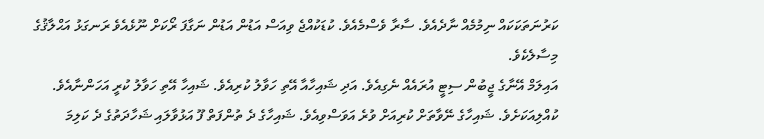ކަރުނަތަކަކައް ނިމުމެއް ނާދެއެވެ. ސާރާ ވެސްމެއެވެ. ކުޑަކުއްޖެ ވިއަސް އަޑުން އަޑުން ނަގާފަ ރޯކަށް ނޫޅެއެވެ ރަނގަޅު އަޙްލާޤުގެ މިސާލެކެވެ.
އައިލަމް އޭނާގެ ޖީބުން ސިޓީ އުރައެއް ނެގިއެވެ. އަދި ޝައިހާއާ އޭތި ހަވާލު ކުރިއެވެ. ޝައިހާ އޭތި ހަވާލު ކުރީ އަހަންނާއެވެ. ކުއްލިއަކަށެވެ. ޝައިހާގެ ނޭވާތަށް ކުރިއަށް ވުރެ އަވަސްވިއެވެ. ޝައިހާގެ ދެ ތުންފަތް ފޫ އަޅުވާލައި ޝަހާދަތުގެ ދެ ކަލިމަ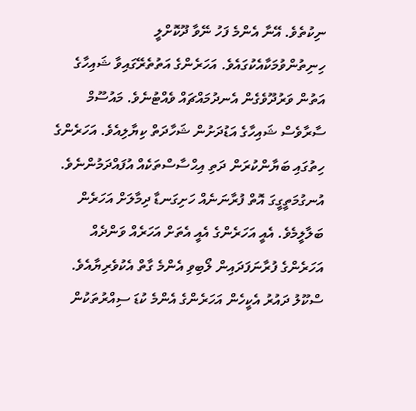ނިކުތެވެ. އޭނާ އެންމެ ފަހު ނޭވާ ދޫކޮށްލީ ހިނިތުންވުމަކާއެކުގައެވެ. އަހަރެންގެ އަތުތެރޭގައިވާ ޝައިހާގެ އަތުން ވަރުދޫވެގެން އެނދުމައްޗައް ވެއްޓުނެވެ. މައުސޫމް ސާރާވެސް ޝައިހާގެ އަޑުދަށުން ޝަހާދަތް ކިޔާލިއެވެ. އަހަރެންގެ ހިތުގައި ބަޔާންކުރަން ދަތި އިޙްސާސްތަކެއް އުފައްދަމުންނެވެ.
އުނގުމަތީގީގަ އޮތް ފުރާނަނެއް ހަށިގަނޑާ ދިމާލަށް އަހަރެން ބަލާލީމެވެ. އެއީ އަހަރެންގެ އެއީ އެތަށް އަހަރެއް ވަންދެއް އަހަރެންގެ ފުރާނަފަދައިން ލޯބިވި އެންމެ ގާތް އެކުވެރިޔާއެވެ. ސްކޫލު ދައުރު އެކީހެން އަހަރެންގެ އެންމެ ކުޑަ ސިއްރުތަކުން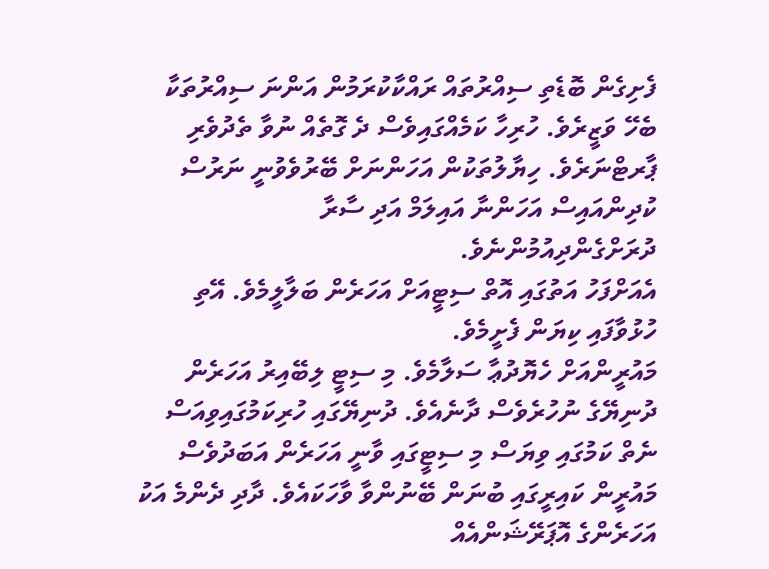ފެށިގެން ބޮޑެތި ސިއްރުތައް ރައްކާކުރަމުން އަންނަ ސިއްރުތަކާ ބެހޭ ވަޒީރެވެ. ހުރިހާ ކަމެއްގައިވެސް ދެ ގޮތެއް ނުވާ ތެދުވެރި ޕާރޓްނަރެވެ. ހިޔާލުތަކުން އަހަންނަށް ބޭރުވެވުނީ ނަރުސް ކުދިންއައިސް އަހަންނާ އައިލަމް އަދި ސާރާ ދުރަށްގެންދިއުމުންނެވެ.
އެއަށްފަހު އަތުގައި އޮތް ސިޓީއަށް އަހަރެން ބަލާލީމެވެ. އޭތި ހުޅުވާފައި ކިޔަން ފެށީމެވެ.
މައުރީންއަށް ހެޔޮދުޢާ ސަލާމެވެ. މި ސިޓީ ލިބޭއިރު އަހަރެން ދުނިޔޭގެ ނުހުރެވެސް ދާނެއެވެ. ދުނިޔޭގައި ހުރިކަމުގައިވިއަސް ނެތް ކަމުގައި ވިޔަސް މި ސިޓީގައި ވާނީ އަހަރެން އަބަދުވެސް މައުރީން ކައިރީގައި ބުނަން ބޭނުންވާ ވާހަކައެވެ. ދާދި ދެންމެ އަކު އަހަރެންގެ އޮޕަރޭޝަންއެއް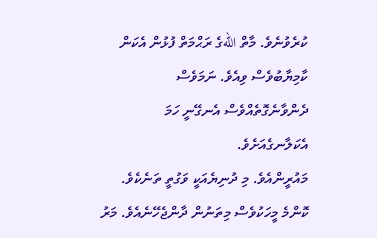ކުރެވުނެވެ. މާތް اللهގެ ރަޙްމަތް ފުޅުން އެކަން ކާމިޔާބުވެސް ވިއެވެ. ނަމަވެސް ދެންވާނެގޮތެއްވެސް އެނގޭނީ ހަމަ އެކަލާނގެއަށެވެ.
މައުރީންއެވެ. މި ދުނިޔެއަކީ ވަގުތީ ތަނެކެވެ. ކޮންމެ މީހަކުވެސް މިތަނުން ދާންޖެހޭނެއެވެ. މަރު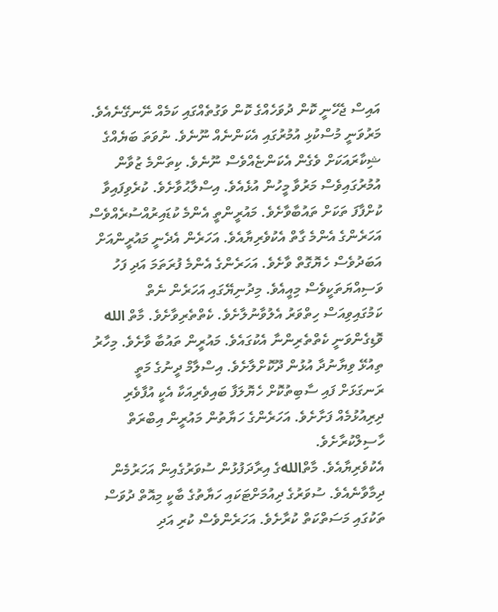އައިސް ޖެހޭނީ ކޮން ދުވަހެއްގެ ކޮން ވަގުތެއްގައި ކަމެއް ނޭނގޭނެއެވެ. މަރުވަނީ މުސްކުޅި އުމުރުގައި އެކަންނެއް ނޫނެވެ. ނުވަތަ ބަޔެއްގެ ޝިކާރައަކަށް ވެގެން އެކަންޏެއްވެސް ނޫނެވެ. ކިތަންމެ ޒުވާން އުމުރުގައިވެސް މަރުވާ މީހުން އުޅެއެވެ. އިސްލާޙުވާށެވެ. ކުރެވިފައިވާ ކުށްފާފަ ތަކަށް ތައުބާވާށެވެ. މައުރީންތީ އެންމެ ކުޑައިރުއްސުރެއްވެސް އަހަރެންގެ އެންމެ ގާތް އެކުވެރިޔާއެވެ. އަހަރެން އެދެނީ މައުރީންއަށް އަބަދުވެސް ހެޔޮގޮތް ވާށެވެ. އަހަރެންގެ އެންމެ ފުރަތަމަ އަދި ފަހު ވަސިއްޔަތަކީވެސް މިއީއެވެ. މިދުނިޔޭގައި އަހަރެން ނެތް ކަމުގައިވިއަސް ހިތްވަރު އެލުވާނުލާށެވެ. ކެތްތެރިވާށެވެ. މާތް الله ވޮޑިގެންވަނީ ކެތްތެރިންނާ އެކުގައެވެ. މައުރީން ތައުބާ ވާށެވެ. މިހާރު ތިއުޅޭ ވިޔާނުދާ އުޅުން ދޫކޮށްލާށެވެ. އިސްލާމް ދީނުގެ މަތީ ރަނގަޅަށް ފައި ސާބިތުކޮށް ހެޔޮލަފާ ބައިވެރިއަކާ އެކީ އުފާވެރި ދިރިއުޅުމެއް ފަށާށެވެ. އަހަރެންގެ ހަޔާތުން މައުރީން އިބްރަތް ހާސިލްކުރާށެވެ.
އެކުވެރިޔާއެވެ. މާތްاللهގެ އިރާދަފުޅުން ސުވަރުގެއިން އަހަރުމެން ދިމާވާނެއެވެ. ސުވަރުގެ ދިއުމަށްޓަކައި ހަޔާތުގެ ބާކީ މިއޮތް ދުވަސް ތަކުގައި މަސަތްކަތް ކުރާށެވެ. އަހަރެންވެސް ކުރި އަދި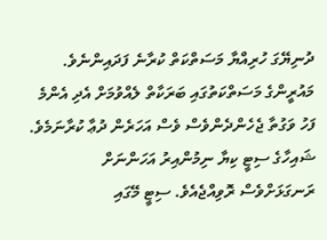ދުނިޔޭގަ ހުރިއްޔާ މަސަތްކަތް ކުރާނެ ފަދައިންނެވެ. މައުރީންގެ މަސަތްކަތުގައި ބަރަކާތް ލެއްވުމަށް އެދި އެންމެ ފަހު ވަގުތާ ޖެހެންދެންވެސް ވެސް އަހަރެން ދުޢާ ކުރާނަމެވެ.
ޝައިހާގެ ސިޓީ ކިޔާ ނިމުންއިރު އަހަންނަށް ރަނގަޅަށްވެސް ރޮވިއްޖެއެވެ. ސިޓީ މޭގައި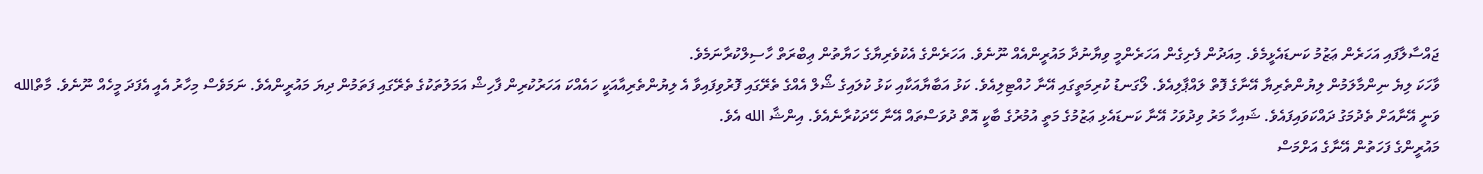ޖައްސާލާފައި އަހަރެން ޢަޒުމު ކަނޑައެޅީމެވެ. މިއަދުން ފެށިގެން އަހަރެންމީ ވިޔާނުދާ މައުރީންއެއް ނޫނެވެ. އަހަރެންގެ އެކުވެރިޔާގެ ހަޔާތުން ޢިބްރަތް ހާސިލްކުރާނަމެވެ.
ވާހަކަ ލިޔެ ނިންމާލަމުން ލިޔުންތެރިޔާ އޭނާގެ ފޮތް ލައްޕާލިއެވެ. ލޯގަނޑު ކުރިމަތީގައި އޭނާ ހުއްޓިލިއެވެ. ކަޅު އަބާޔާއަކާއި ކަޅު ކުލައިގެ ޝޯލް އެއްގެ ތެރޭގައި ފޮރުވިފައިވާ އެ ލިޔުންތެރިއާއަކީ ހައެއްކަ އަހަރުކުރިން ފާހިޝް އަމަލުތަކުގެ ތެރޭގައި ފަތަމުން ދިޔަ މައުރީންއެވެ. ނަމަވެސް މިހާރު އެއީ އެފަދަ މީހެއް ނޫނެވެ. މާތްالله ވަނީ އޭނާއަށް ތެދުމަގު ދައްކަވައިފައެވެ. ޝައިހާ މަރު ވިދުވަހު އޭނާ ކަނޑައެޅި ޢަޒުމުގެ މަތީ އުމުރުގެ ބާކީ އޮތް ދުވަސްތައް އޭނާ ހޭދަކުރާނެއެވެ. އިންޝާ الله އެވެ.
މައުރީންގެ ފަހަތުން އޭނާގެ އަށްމަސް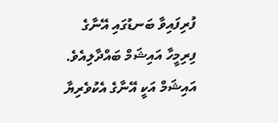ފުރިފައިވާ ބަނޑުގައި އޭނާގެ ފިރިމީހާ އައިޝަމް ބައްދާލިއެވެ. އައިޝަމް އަކީ އޭނާގެ އެކުވެރިޔާ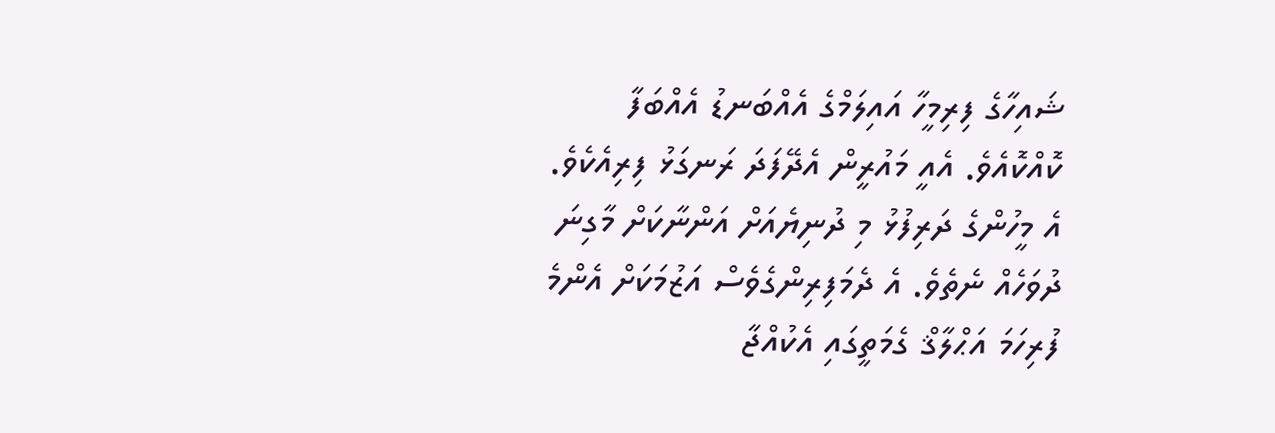ޝައިހާގެ ފިރިމީހާ އައިލަމްގެ އެއްބަނޑު އެއްބަފާ ކޮއްކޮއެވެ. އެއީ މައުރީން އެދޭފަދަ ރަނގަޅު ފިރިއެކެވެ. އެ މީހުންގެ ދަރިފުޅު މި ދުނިޔެއަށް އަންނާކަށް މާގިނަ ދުވަހެއް ނެތެވެ. އެ ދެމަފިރިންގެވެސް އަޒުމަކަށް އެންމެ ފުރިހަމަ އަޙްލާޤް ގެމަތީގައި އެކުއްޖާ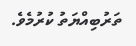ތަރުބިއްޔަތު ކުރުމެވެ.